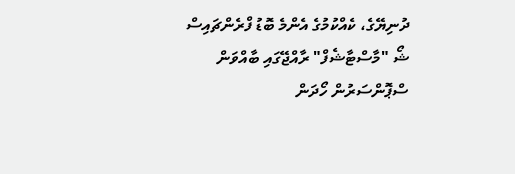ދުނިޔޭގެ، ކެއްކުމުގެ އެންމެ ބޮޑު ފްރެންޗައިސް ޝޯ "މާސްޓާޝެފް" ރާއްޖޭގައި ބާއްވަން ސްޕޮންސަރުން ހޯދަން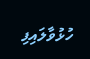ހުޅުވާލައިފި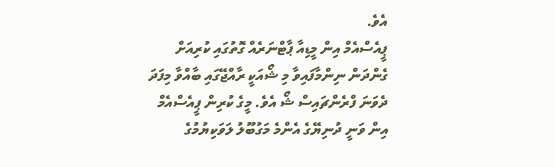އެވެ.
ޕީއެސްއެމް އިން މީޑިއާ ޕާޓްނަރެއް ގޮތުގައި ކުރިއަށް ގެންދަން ނިންމާފައިވާ މި ޝޯއަކީ ރާއްޖޭގައި ބާއްވާ މިފަދަ ދެވަނަ ފްރެންޗައިސް ޝޯ އެވެ. މީގެ ކުރިން ޕީއެސްއެމް އިން ވަނީ ދުނިޔޭގެ އެންމެ މަގުބޫލު ލަވަކިޔުމުގެ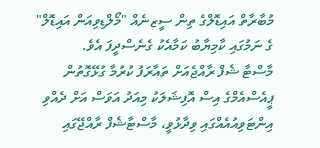މުބާރާތް އައިޑޮލްގެ ތިން ސީޒނެއް "މޯލްޑިވިއަން އައިޑޮލް" ގެ ނަމުގައި ކާމިޔާބު ކަމާއެކު ގެނެސްދީފަ އެވެ.
މާސްޓާ ޝެފް ރާއްޖެއަށް ތައާރަފު ކުރުމާ ގުޅޭގޮތުން ޕީއެސްއެމްގެ އިސް އޮފިޝަލަކު މިއަދު އަވަސް އަށް ދެއްވި އިންޓަވިއުއެއްގައި ވިދާޅުވީ، މާސްޓާޝެފް ރާއްޖޭގައި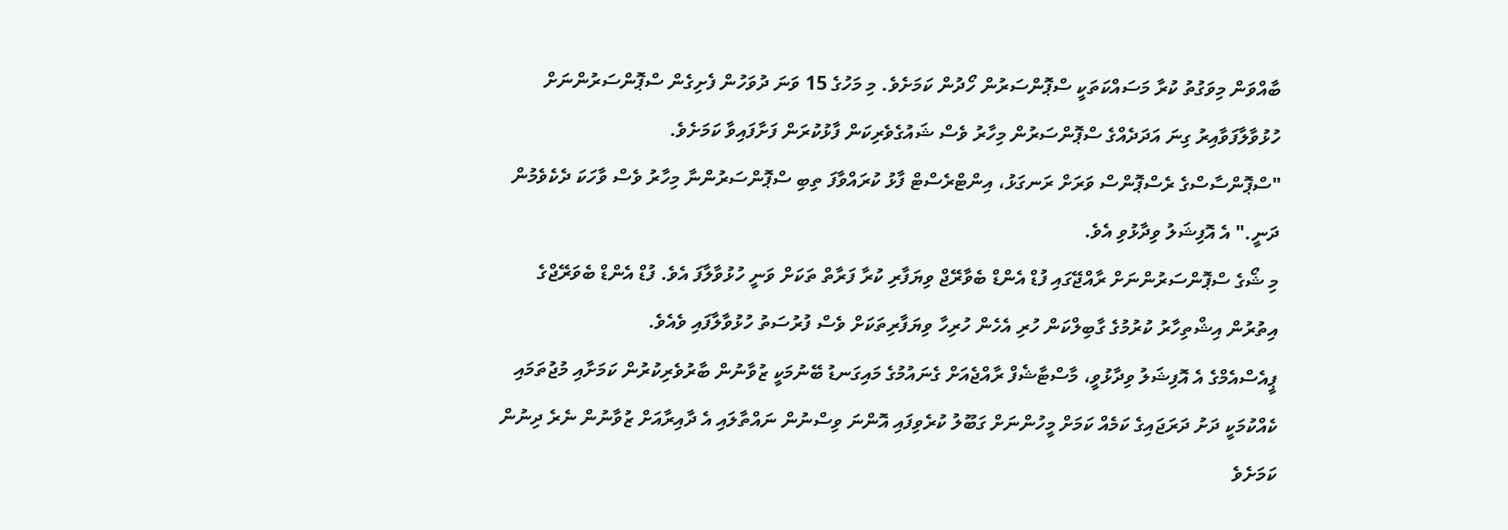ބާއްވަން މިވަގުތު ކުރާ މަސައްކަތަކީ ސްޕޮންސަރުން ހޯދުން ކަމަށެވެ. މި މަހުގެ 15 ވަނަ ދުވަހުން ފެށިގެން ސްޕޮންސަރުންނަށް ހުޅުވާލާފަވާއިރު ގިނަ އަދަދެއްގެ ސްޕޮންސަރުން މިހާރު ވެސް ޝައުގެވެރިކަން ފާޅުކުރަން ފަށާފައިވާ ކަމަށެވެ.
"ސްޕޮންސާސްގެ ރެސްޕޮންސް ވަރަށް ރަނގަޅު، އިންޓްރެސްޓް ފާޅު ކުރައްވާފަ ތިބި ސްޕޮންސަރުންނާ މިހާރު ވެސް ވާހަކަ ދެކެވެމުން ދަނީ." އެ އޮފިޝަލު ވިދާޅުވި އެވެ.
މި ޝޯގެ ސްޕޮންސަރުންނަށް ރާއްޖޭގައި ފުޑް އެންޑް ބެވާރޭޖް ވިޔަފާރި ކުރާ ފަރާތް ތަކަށް ވަނީ ހުޅުވާލާފަ އެވެ. ފުޑް އެންޑް ބެވަރޭޖްގެ އިތުރުން އިޝްތިހާރު ކުރުމުގެ ގާބިލްކަން ހުރި އެހެން ހުރިހާ ވިޔަފާރިތަކަށް ވެސް ފުރުސަތު ހުޅުވާލާފައި ވެއެވެ.
ޕީއެސްއެމްގެ އެ އޮފިޝަލު ވިދާޅުވީ، މާސްޓާޝެފް ރާއްޖެއަށް ގެނައުމުގެ މައިގަނޑު ބޭނުމަކީ ޒުވާނުން ބާރުވެރިކުރުން ކަމަށާއި މުޖުތަމައި ކެއްކުމަކީ ދަށު ދަރަޖައިގެ ކަމެއް ކަމަށް މީހުންނަށް ގަބޫލު ކުރެވިފައި އޮންނަ ވިސްނުން ނައްތާލައި އެ ދާއިރާއަށް ޒުވާނުން ނެރެ ދިނުން ކަމަށެވެ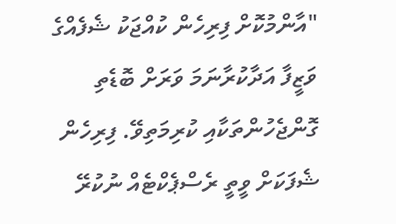"އާންމުކޮށް ފިރިހެން ކުއްޖަކު ޝެފެއްގެ ވަޒީފާ އަދާކުރާނަމަ ވަރަށް ބޮޑެތި ގޮންޖެހުންތަކާއި ކުރިމަތިވޭ. ފިރިހެން ޝެފަކަށް ވީތީ ރެސްޕެކްޓެއް ނުކުރޭ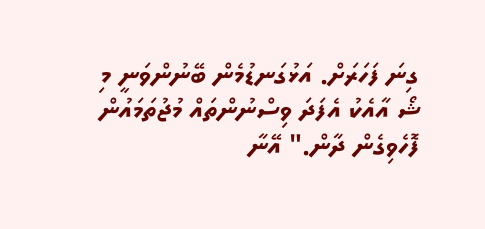ގިނަ ފަހަރަށް. އަޅުގަނޑުމެން ބޭނުންވަނީ މި ޝޯ އާއެކު އެފަދަ ވިސްނުންތައް މުޖުތަމައުން ފޮހެވިގެން ދާން." އޭނާ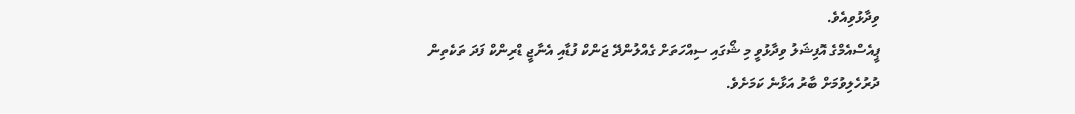ވިދާޅުވިއެވެ.
ޕީއެސްއެމްގެ އޮފިޝަލު ވިދާޅުވީ މި ޝޯގައި ސިއްހަތަށް ގެއްލުންދޭ ޖަންކް ފުޑާއި އެނާޖީ ޑްރިންކް ފަދަ ތަކެތިން ދުރުހެލިވުމަށް ބާރު އަޅާނެ ކަމަށެވެ.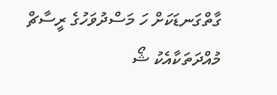ގާތްގަނޑަކަށް ހަ މަސްދުވަހުގެ ރީސާޗް މުއްދަތަކާއެކު ޝޯ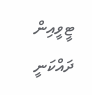ޓީވީއިން ދައްކަނީ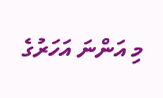މި އަންނަ އަހަރުގެ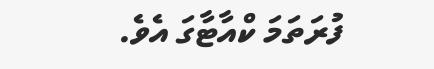ފުރަތަމަ ކްއާޓާގަ އެވެ.